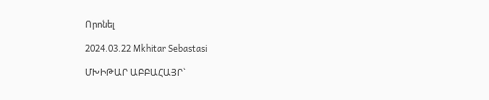Որոնել

2024.03.22 Mkhitar Sebastasi

ՄԽԻԹԱՐ ԱԲԲԱՀԱՅՐ`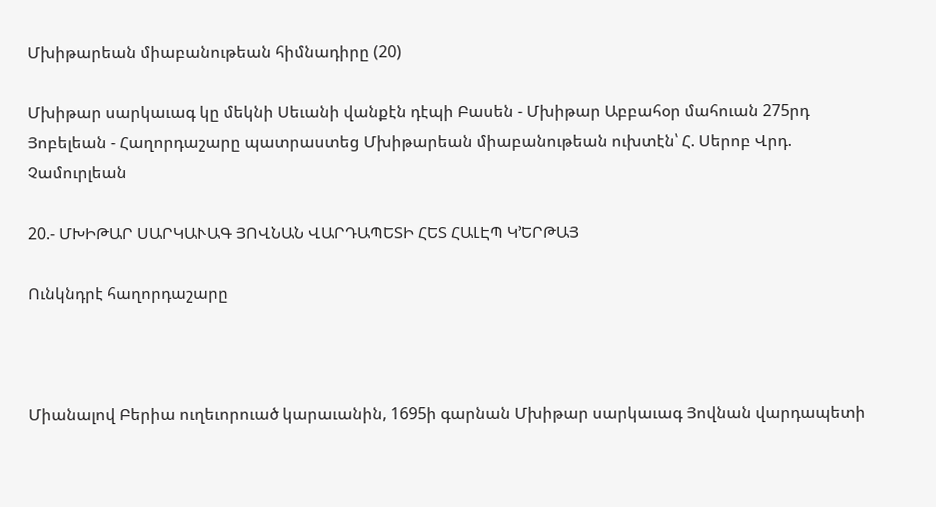Մխիթարեան միաբանութեան հիմնադիրը (20)

Մխիթար սարկաւագ կը մեկնի Սեւանի վանքէն դէպի Բասեն - Մխիթար Աբբահօր մահուան 275րդ Յոբելեան - Հաղորդաշարը պատրաստեց Մխիթարեան միաբանութեան ուխտէն՝ Հ. Սերոբ Վրդ. Չամուրլեան

20.- ՄԽԻԹԱՐ ՍԱՐԿԱՒԱԳ ՅՈՎՆԱՆ ՎԱՐԴԱՊԵՏԻ ՀԵՏ ՀԱԼԷՊ Կ՚ԵՐԹԱՅ

Ունկնդրէ հաղորդաշարը



Միանալով Բերիա ուղեւորուած կարաւանին, 1695ի գարնան Մխիթար սարկաւագ Յովնան վարդապետի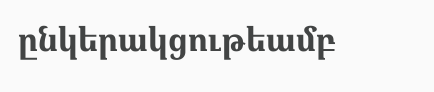ընկերակցութեամբ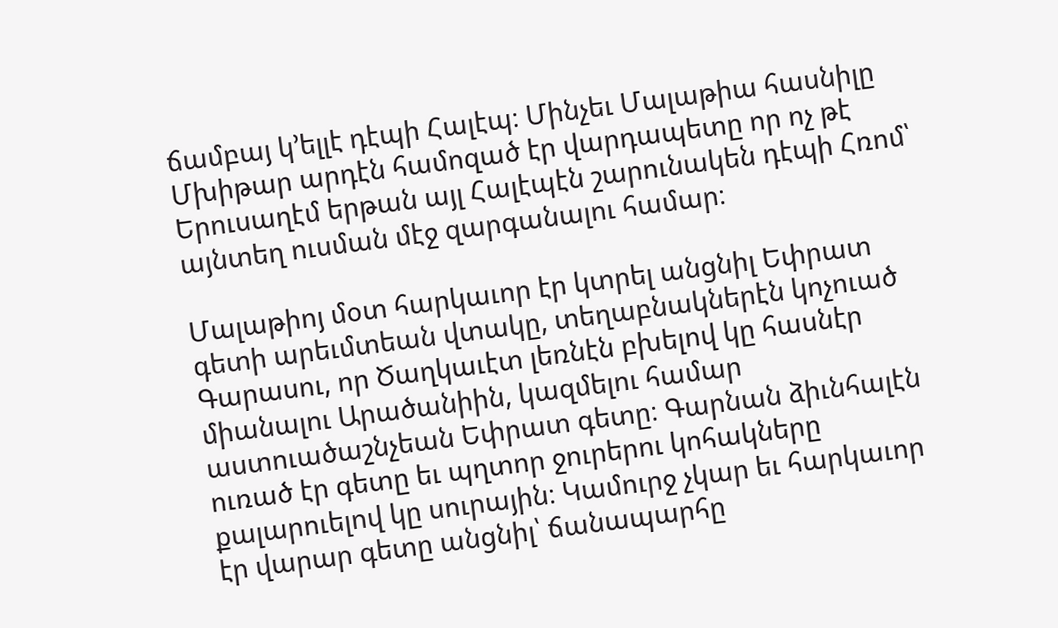ճամբայ կ՚ելլէ դէպի Հալէպ։ Մինչեւ Մալաթիա հասնիլը Մխիթար արդէն համոզած էր վարդապետը որ ոչ թէ Երուսաղէմ երթան այլ Հալէպէն շարունակեն դէպի Հռոմ՝ այնտեղ ուսման մէջ զարգանալու համար։

Մալաթիոյ մօտ հարկաւոր էր կտրել անցնիլ Եփրատ գետի արեւմտեան վտակը, տեղաբնակներէն կոչուած Գարասու, որ Ծաղկաւէտ լեռնէն բխելով կը հասնէր միանալու Արածանիին, կազմելու համար աստուածաշնչեան Եփրատ գետը։ Գարնան ձիւնհալէն ուռած էր գետը եւ պղտոր ջուրերու կոհակները քալարուելով կը սուրային։ Կամուրջ չկար եւ հարկաւոր էր վարար գետը անցնիլ՝ ճանապարհը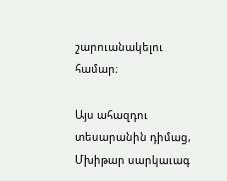շարուանակելու համար։

Այս ահազդու տեսարանին դիմաց, Մխիթար սարկաւագ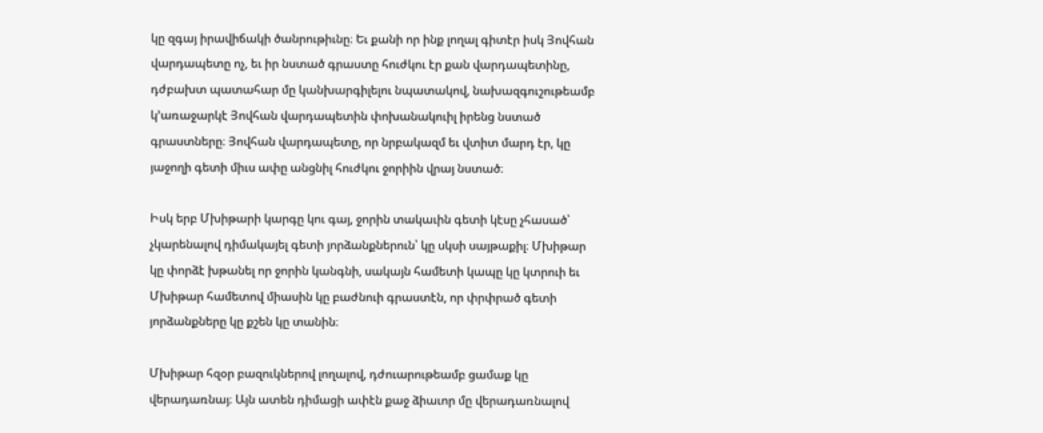կը զգայ իրավիճակի ծանրութիւնը։ Եւ քանի որ ինք լողալ գիտէր իսկ Յովհան վարդապետը ոչ, եւ իր նստած գրաստը հուժկու էր քան վարդապետինը, դժբախտ պատահար մը կանխարգիլելու նպատակով, նախազգուշութեամբ կ՚առաջարկէ Յովհան վարդապետին փոխանակուիլ իրենց նստած գրաստները։ Յովհան վարդապետը, որ նրբակազմ եւ վտիտ մարդ էր, կը յաջողի գետի միւս ափը անցնիլ հուժկու ջորիին վրայ նստած։

Իսկ երբ Մխիթարի կարգը կու գայ, ջորին տակաւին գետի կէսը չհասած՝ չկարենալով դիմակայել գետի յորձանքներուն՝ կը սկսի սայթաքիլ։ Մխիթար կը փորձէ խթանել որ ջորին կանգնի, սակայն համետի կապը կը կտրուի եւ Մխիթար համետով միասին կը բաժնուի գրաստէն, որ փրփրած գետի յորձանքները կը քշեն կը տանին։

Մխիթար հզօր բազուկներով լողալով, դժուարութեամբ ցամաք կը վերադառնայ։ Այն ատեն դիմացի ափէն քաջ ձիաւոր մը վերադառնալով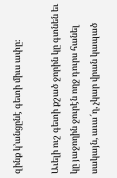զինք կ՚անցընէ գետի միւս ափը։

Աւելի ուշ գետի քշած ջորին կը գտնեն եւ կը յաջողին ջուրէն ողջ դուրս հանել սակայն, աւա՜ղ, չկար վրան կապած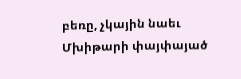բեռը, չկային նաեւ Մխիթարի փայփայած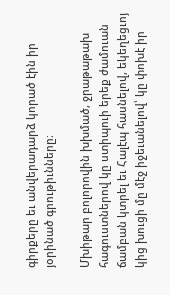գիրքերը եւ անվերադարձ կորած էին իր յօրինած գրութիւնները։

Մխիթար բոլորովին խխմած, ջրաթաթախ հագուստներով կը ստիպուի երեք ժամուան ճամբան կտրել եւ Հալէպ հասնելով, եկեղեցւոյ կից խուցի մը մէջ իջեւանելով՝ կը փոխէ իր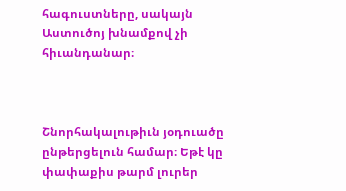հագուստները, սակայն Աստուծոյ խնամքով չի հիւանդանար։



Շնորհակալութիւն յօդուածը ընթերցելուն համար։ Եթէ կը փափաքիս թարմ լուրեր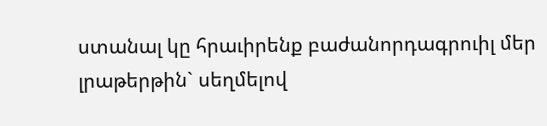ստանալ կը հրաւիրենք բաժանորդագրուիլ մեր լրաթերթին` սեղմելով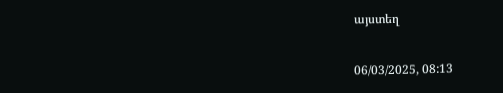այստեղ

06/03/2025, 08:13